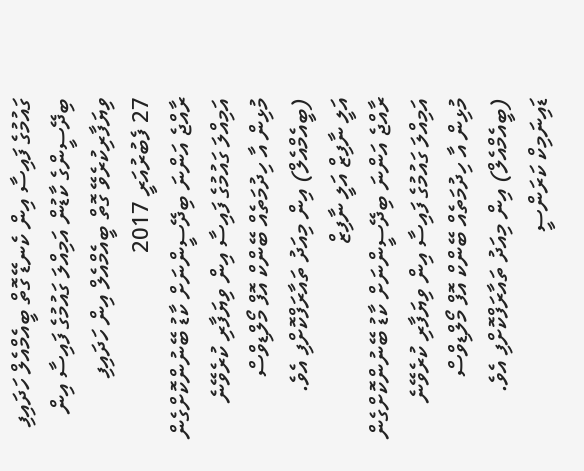ގައުމުގެ ފައިސާ އިން ކެނޑޭ ގޮތް ބީއެމްއެލް ހަދައިފި
ބިދޭސީންގެ ކާޑުން އަމިއްލަ ގައުމުގެ ފައިސާ އިން ވިޔަފާރިކުރެވޭ ގޮތް ބީއެމްއެލް އިން ހަދައިފި
27 ފެބުރުއަރީ 2017
ރާއްޖެ އަންނަ ބިދޭސީންނަށް ކާޑު ބޭނުންކޮށްގެން އަމިއްލަ ގައުމުގެ ފައިސާ އިން ވިޔަފާރި ކުރެވޭނެ މުޅިން އާ ހިދުމަތެއް ބޭންކް އޮފް މޯލްޑިވްސް (ބީއެމްއެލް) އިން މިއަދު ތައާރަފްކޮށްފި އެވެ.
އަލީ ނާފިޒް އަލީ ނާފިޒް
ރާއްޖެ އަންނަ ބިދޭސީންނަށް ކާޑު ބޭނުންކޮށްގެން އަމިއްލަ ގައުމުގެ ފައިސާ އިން ވިޔަފާރި ކުރެވޭނެ މުޅިން އާ ހިދުމަތެއް ބޭންކް އޮފް މޯލްޑިވްސް (ބީއެމްއެލް) އިން މިއަދު ތައާރަފްކޮށްފި އެވެ.
ޑައިނަމިކް ކަރަންސީ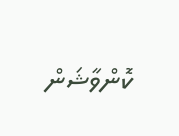ކޮންވާޝަން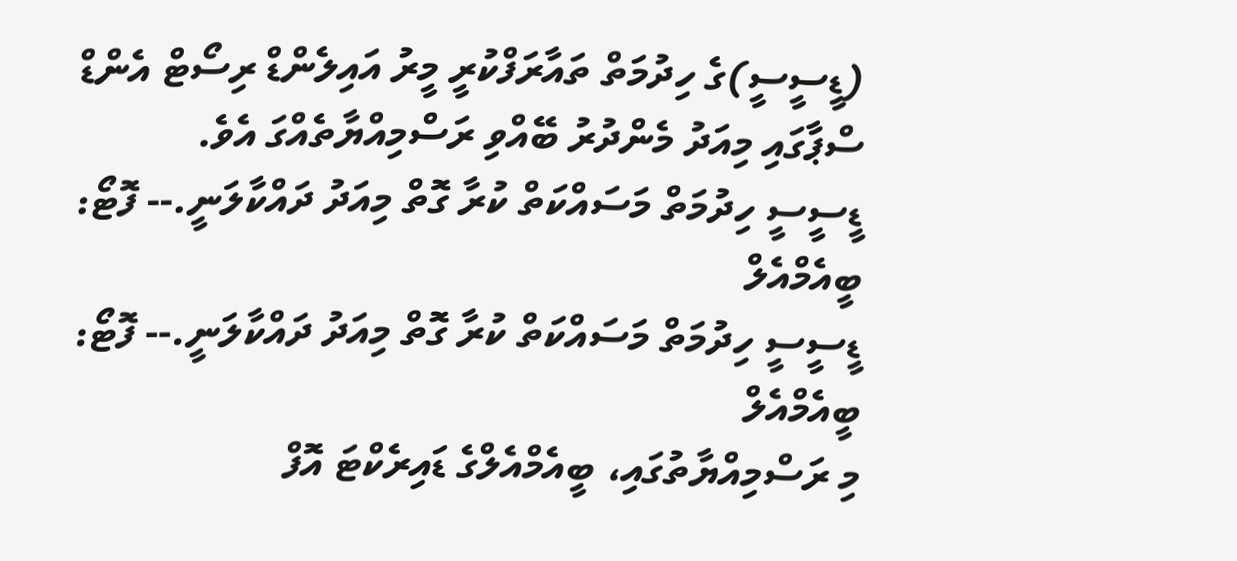(ޑީސީސީ)ގެ ހިދުމަތް ތައާރަފްކުރީ މީރު އައިލެންޑް ރިސޯޓް އެންޑް ސްޕާގައި މިއަދު މެންދުރު ބޭއްވި ރަސްމިއްޔާތެއްގަ އެވެ.
ޑީސީސީ ހިދުމަތް މަސައްކަތް ކުރާ ގޮތް މިއަދު ދައްކާލަނީ.-- ފޮޓޯ: ބީއެމްއެލް
ޑީސީސީ ހިދުމަތް މަސައްކަތް ކުރާ ގޮތް މިއަދު ދައްކާލަނީ.-- ފޮޓޯ: ބީއެމްއެލް
މި ރަސްމިއްޔާތުގައި، ބީއެމްއެލްގެ ޑައިރެކްޓަ އޮފް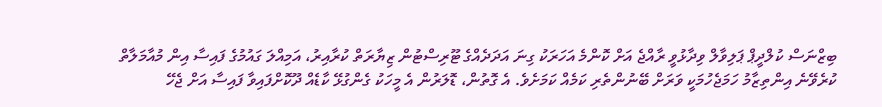ބިޒްނަސް ކުލްދީޕް ޕަލިވާލް ވިދާޅުވީ ރާއްޖެ އަށް ކޮންމެ އަހަރަކު ގިނަ އަދަދެއްގެ ޓޫރިސްޓުން ޒިޔާރަތް ކުރާއިރު، އަމިއްލަ ގައުމުގެ ފައިސާ އިން މުއާމަލާތް ކުރެވޭނެ އިންތިޒާމު ހަމަޖެހުމަކީ ވަރަށް ބޭނުންތެރި ކަމެއް ކަމަށެވެ. އެ ގޮތުން، ޑޮލަރުން އެ މީހަކު ގެންގުޅޭ ކާޑެއް ދޫކޮށްފައިވާ ފައިސާ އަށް ޖެހޭ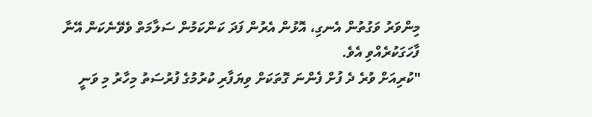މިންވަރު ވަގުތުން އެނގި، އޮޅުން އެރުން ފަދަ ކަންކަމުން ސަލާމަތް ވެވޭނެކަން އޭނާ ފާހަގަކުރެއްވި އެވެ.
"ކުރިއަށް ވުރެ ދެ ފުށް ފެންނަ ގޮތަކަށް ވިޔަފާރި ކުރުމުގެ ފުރުސަތު މިހާރު މި ވަނީ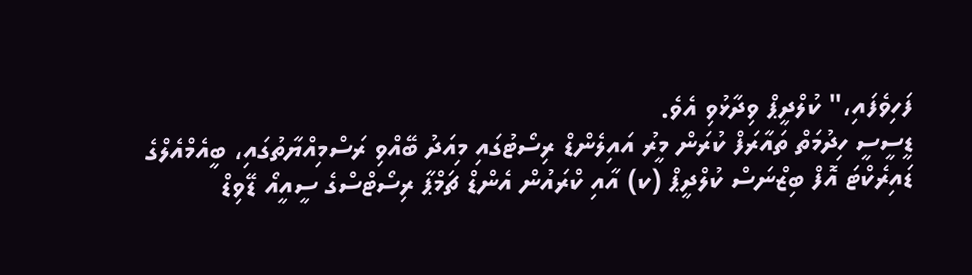ފަހިވެފައި،" ކުލްދީޕް ވިދާޅުވި އެވެ.
ޑީސީސީ ހިދުމަތް ތައާރަފް ކުރަން މީރު އައިލެންޑް ރިސޯޓުގައި މިއަދު ބޭއްވި ރަސްމިއްޔާތުގައި، ބީއެމްއެލްގެ ޑައިރެކްޓަ އޮފް ބިޒްނަސް ކުލްދީޕް (ކ) އާއި ކްރައުން އެންޑް ޗަމްޕާ ރިސޯޓްސްގެ ސީއީއޯ ޑޭވިޑް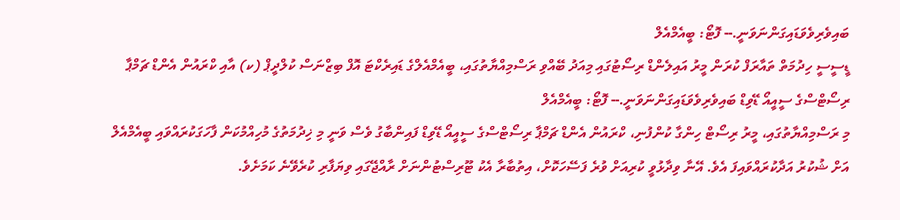ބައިވެރިވެވަޑައިގަންނަވަނީ.-- ފޮޓޯ: ބީއެމްއެލް
ޑީސީސީ ހިދުމަތް ތައާރަފް ކުރަން މީރު އައިލެންޑް ރިސޯޓުގައި މިއަދު ބޭއްވި ރަސްމިއްޔާތުގައި، ބީއެމްއެލްގެ ޑައިރެކްޓަ އޮފް ބިޒްނަސް ކުލްދީޕް (ކ) އާއި ކްރައުން އެންޑް ޗަމްޕާ ރިސޯޓްސްގެ ސީއީއޯ ޑޭވިޑް ބައިވެރިވެވަޑައިގަންނަވަނީ.-- ފޮޓޯ: ބީއެމްއެލް
މި ރަސްމިއްޔާތުގައި، މީރު ރިސޯޓް ހިންގާ ކުންފުނި، ކްރައުން އެންޑް ޗަމްޕާ ރިސޯޓްސްގެ ސީއީއޯ ޑޭވިޑް ފައިންބާގު ވެސް ވަނީ މި ޚިދުމަތުގެ މުހިއްމުކަން ފާހަގަކުރައްވައި ބީއެމްއެލް އަށް ޝުކުރު އަދާކުރައްވައިފަ އެވެ. އޭނާ ވިދާޅުވީ ކުރިއަށް ވުރެ ފަސޭހަކޮށް، އިތުބާރާ އެކު ޓޫރިސްޓުންނަށް ރާއްޖޭގައި ވިޔަފާރި ކުރެވޭނެ ކަމަށެވެ.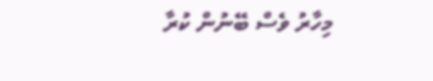މިހާރު ވެސް ބޭނުން ކުރާ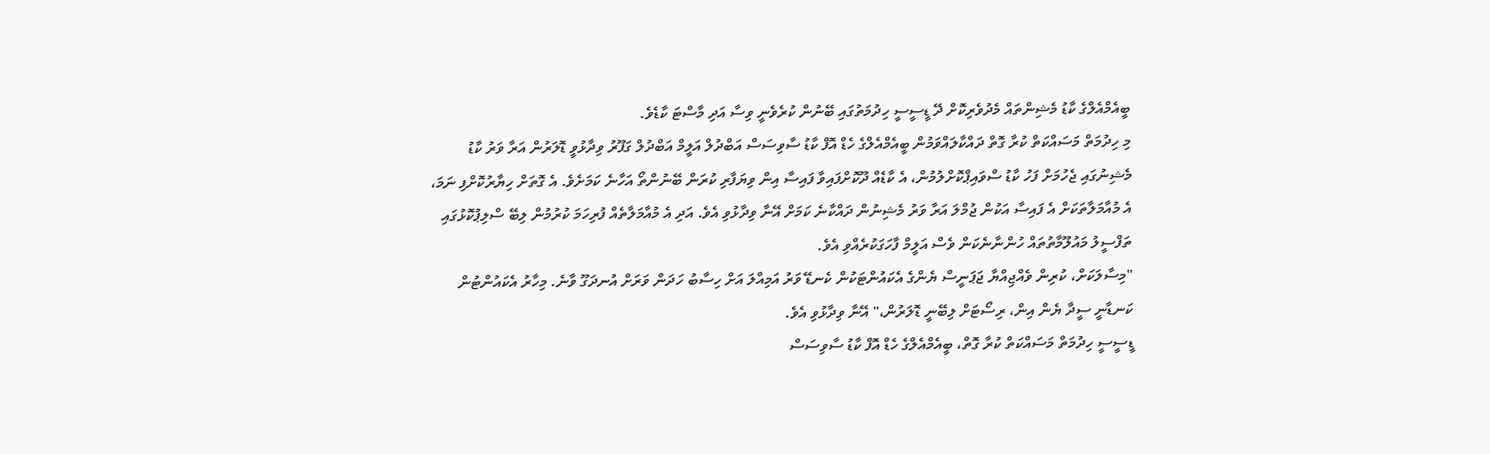ބީއެމްއެލްގެ ކާޑު މެޝިންތައް މެދުވެރިކޮށް ދޭ ޑީސީސީ ހިދުމަތުގައި ބޭނުން ކުރެވެނީ ވިސާ އަދި މާސްޓަ ކާޑެވެ.
މި ހިދުމަތް މަސައްކަތް ކުރާ ގޮތް ދައްކާލައްވަމުން ބީއެމްއެލްގެ ހެޑް އޮފް ކާޑު ސާވިސަސް އަބްދުލް އަލީމް އަބްދުލް ގަފޫރު ވިދާޅުވީ ޑޮލަރުން އަރާ ވަރު ކާޑު މެޝިނުގައި ޖެހުމަށް ފަހު ކާޑު ސްވައިޕްކޮށްލުމުން، އެ ކާޑެއް ދޫކޮށްފައިވާ ފައިސާ އިން ވިޔަފާރި ކުރަން ބޭނުންތޯ އަހާނެ ކަމަށެވެ. އެ ގޮތަށް ހިޔާރުކޮށްފި ނަމަ، އެ މުއާމަލާތަކަށް އެ ފައިސާ އަކުން ޖުމްލަ އަރާ ވަރު މެޝިނުން ދައްކާނެ ކަމަށް އޭނާ ވިދާޅުވި އެވެ. އަދި އެ މުއާމަލާތެއް ފުރިހަމަ ކުރުމުން ލިބޭ ސްލިޕުކޮޅުގައި ތަފްސީލު މައުލޫމާތުތައް ހުންނާނެކަން ވެސް އަލީމް ފާހަގަކުރެއްވި އެވެ.
"މިސާލަކަށް، ކުރިން ވެއްޖިއްޔާ ޖަޕަނީސް ޔެންގެ އެކައުންޓަކުން ކެނޑޭ ވަރު އަމިއްލަ އަށް ހިސާބު ހަދަން ވަރަށް އުނދަގޫ ވާނެ. މިހާރު އެކައުންޓުން ކަނޑާނީ ސީދާ ޔެން އިން، ރިސޯޓަށް ލިބޭނީ ޑޮލަރުން،" އޭނާ ވިދާޅުވި އެވެ.
ޑީސީސީ ހިދުމަތް މަސައްކަތް ކުރާ ގޮތް، ބީއެމްއެލްގެ ހެޑް އޮފް ކާޑު ސާވިސަސް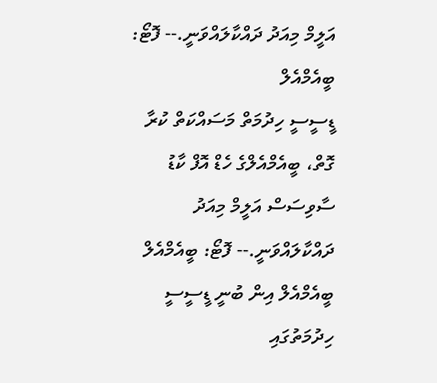އަލީމް މިއަދު ދައްކާލައްވަނީ.-- ފޮޓޯ: ބީއެމްއެލް
ޑީސީސީ ހިދުމަތް މަސައްކަތް ކުރާ ގޮތް، ބީއެމްއެލްގެ ހެޑް އޮފް ކާޑު ސާވިސަސް އަލީމް މިއަދު ދައްކާލައްވަނީ.-- ފޮޓޯ: ބީއެމްއެލް
ބީއެމްއެލް އިން ބުނީ ޑީސީސީ ހިދުމަތުގައި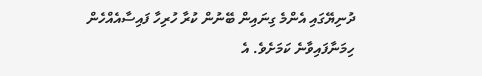ދުނިޔޭގައި އެންމެ ގިނައިން ބޭނުން ކުރާ ހުރިހާ ފައިސާއެއްހެން ހިމަނާފައިވާނެ ކަމަށެވެ. އެ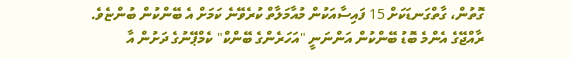ގޮތުން، ގާތްގަނޑަކަށް 15 ފައިސާއަކުން މުއާމަލާތް ކުރެވޭނެ ކަމަށް އެ ބޭންކުން ބުންޏެވެ.
ރާއްޖޭގެ އެންމެ ބޮޑު ބޭންކުން އަންނަނީ "އަހަރެންގެ ބޭންކް" ކެމްޕޭނުގެ ދަށުން އާ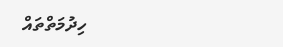ހިދުމަތްތައް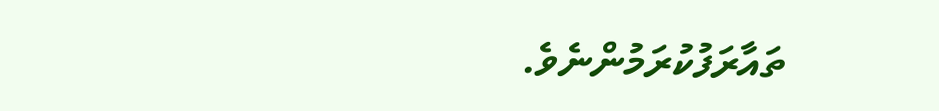ތައާރަފުކުރަމުންނެވެ.